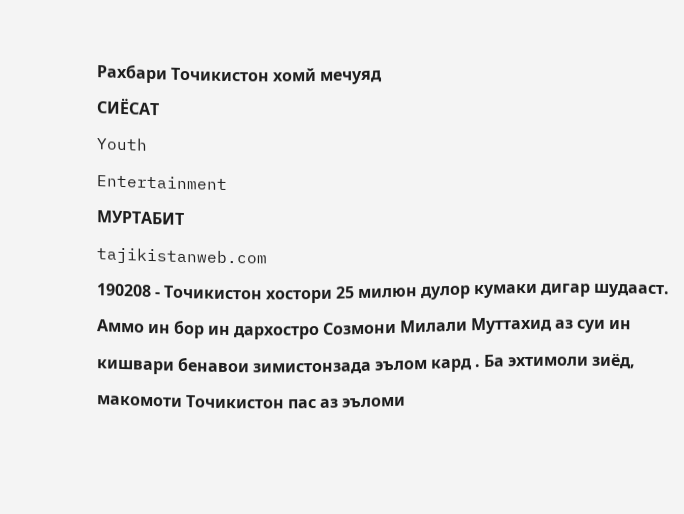Рахбари Точикистон хомй мечуяд
СИЁСАТ
Youth
Entertainment
МУРТАБИТ
tajikistanweb.com
190208 - Точикистон хостори 25 милюн дулор кумаки дигар шудааст. Аммо ин бор ин дархостро Созмони Милали Муттахид аз суи ин кишвари бенавои зимистонзада эълом кард . Ба эхтимоли зиёд, макомоти Точикистон пас аз эъломи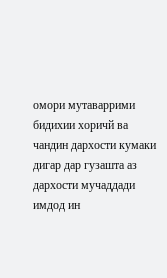омори мутаваррими бидихии хоричй ва чандин дархости кумаки дигар дар гузашта аз дархости мучаддади имдод ин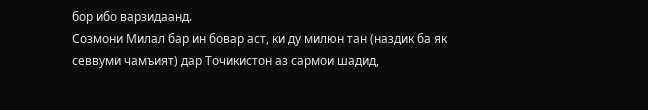бор ибо варзидаанд.
Созмони Милал бар ин бовар аст, ки ду милюн тан (наздик ба як севвуми чамъият) дар Точикистон аз сармои шадид,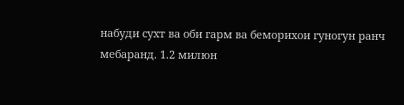набуди сухт ва оби гарм ва беморихои гуногун ранч мебаранд. 1.2 милюн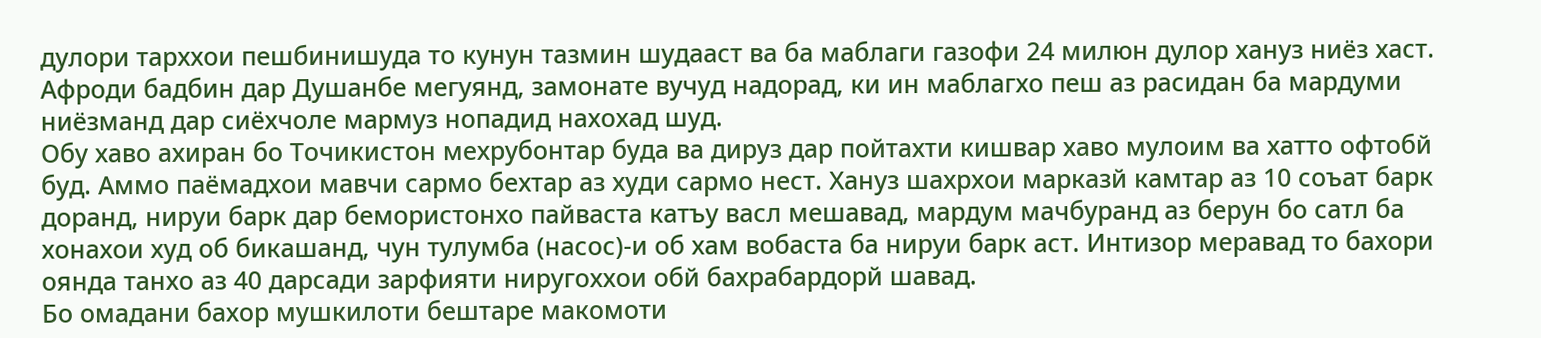дулори тарххои пешбинишуда то кунун тазмин шудааст ва ба маблаги газофи 24 милюн дулор хануз ниёз хаст. Афроди бадбин дар Душанбе мегуянд, замонате вучуд надорад, ки ин маблагхо пеш аз расидан ба мардуми ниёзманд дар сиёхчоле мармуз нопадид нахохад шуд.
Обу хаво ахиран бо Точикистон мехрубонтар буда ва дируз дар пойтахти кишвар хаво мулоим ва хатто офтобй буд. Аммо паёмадхои мавчи сармо бехтар аз худи сармо нест. Хануз шахрхои марказй камтар аз 10 соъат барк доранд, нируи барк дар бемористонхо пайваста катъу васл мешавад, мардум мачбуранд аз берун бо сатл ба хонахои худ об бикашанд, чун тулумба (насос)-и об хам вобаста ба нируи барк аст. Интизор меравад то бахори оянда танхо аз 40 дарсади зарфияти ниругоххои обй бахрабардорй шавад.
Бо омадани бахор мушкилоти бештаре макомоти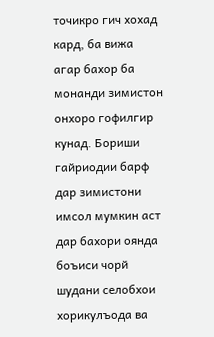точикро гич хохад кард, ба вижа агар бахор ба монанди зимистон онхоро гофилгир кунад. Бориши гайриодии барф дар зимистони имсол мумкин аст дар бахори оянда боъиси чорй шудани селобхои хорикулъода ва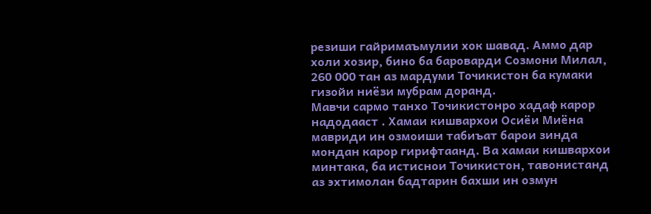резиши гайримаъмулии хок шавад. Аммо дар холи хозир, бино ба бароварди Созмони Милал, 260 000 тан аз мардуми Точикистон ба кумаки гизойи ниёзи мубрам доранд.
Мавчи сармо танхо Точикистонро хадаф карор надодааст . Хамаи кишвархои Осиёи Миёна мавриди ин озмоиши табиъат барои зинда мондан карор гирифтаанд. Ва хамаи кишвархои минтака, ба истиснои Точикистон, тавонистанд аз эхтимолан бадтарин бахши ин озмун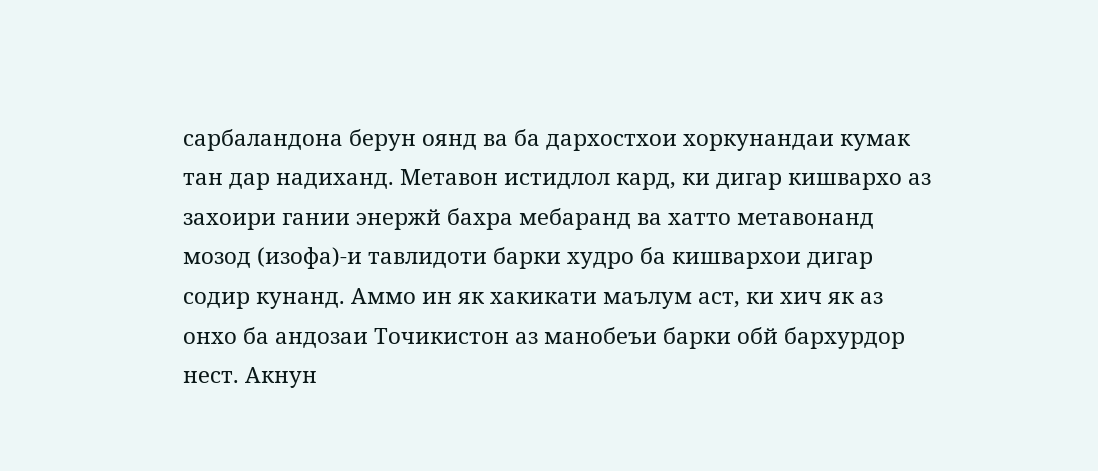сарбаландона берун оянд ва ба дархостхои хоркунандаи кумак тан дар надиханд. Метавон истидлол кард, ки дигар кишвархо аз захоири гании энержй бахра мебаранд ва хатто метавонанд мозод (изофа)-и тавлидоти барки худро ба кишвархои дигар содир кунанд. Аммо ин як хакикати маълум аст, ки хич як аз онхо ба андозаи Точикистон аз манобеъи барки обй бархурдор нест. Акнун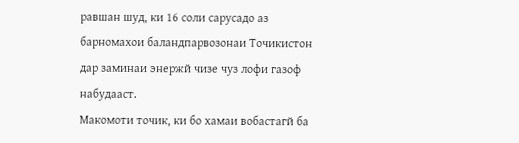равшан шуд, ки 16 соли сарусадо аз барномахои баландпарвозонаи Точикистон дар заминаи энержй чизе чуз лофи газоф набудааст.
Макомоти точик, ки бо хамаи вобастагй ба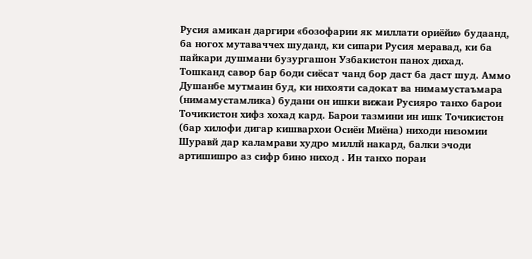Русия амикан даргири «бозофарии як миллати ориёйи» будаанд, ба ногох мутаваччех шуданд, ки сипари Русия меравад, ки ба пайкари душмани бузургашон Узбакистон панох дихад.
Тошканд савор бар боди сиёсат чанд бор даст ба даст шуд. Аммо Душанбе мутмаин буд, ки нихояти садокат ва нимамустаъмара (нимамустамлика) будани он ишки вижаи Русияро танхо барои Точикистон хифз хохад кард. Барои тазмини ин ишк Точикистон (бар хилофи дигар кишвархои Осиёи Миёна) ниходи низомии Шуравй дар каламрави худро миллй накард, балки эчоди артишишро аз сифр бино ниход . Ин танхо пораи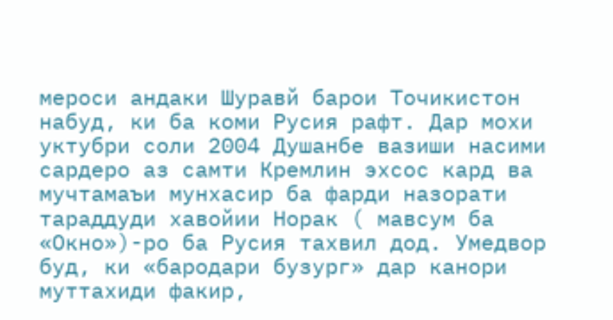мероси андаки Шуравй барои Точикистон набуд, ки ба коми Русия рафт. Дар мохи уктубри соли 2004 Душанбе вазиши насими сардеро аз самти Кремлин эхсос кард ва мучтамаъи мунхасир ба фарди назорати тараддуди хавойии Норак ( мавсум ба «Окно»)-ро ба Русия тахвил дод. Умедвор буд, ки «бародари бузург» дар канори муттахиди факир,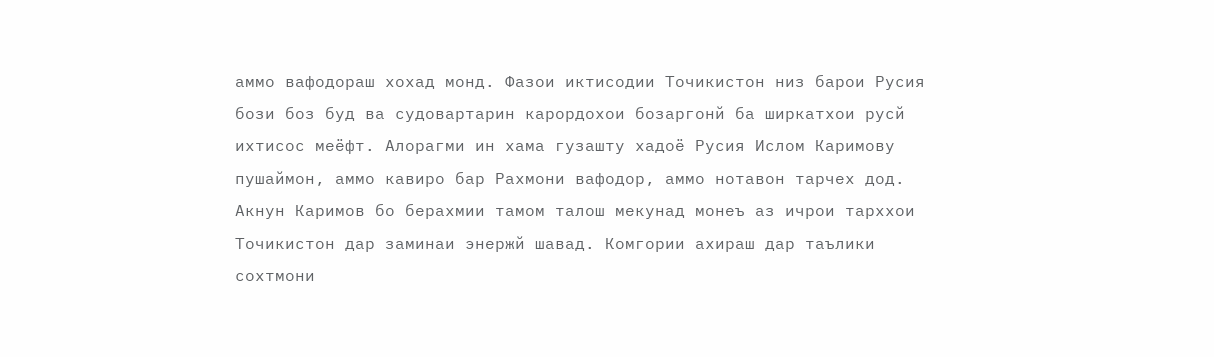аммо вафодораш хохад монд. Фазои иктисодии Точикистон низ барои Русия бози боз буд ва судовартарин карордохои бозаргонй ба ширкатхои русй ихтисос меёфт. Алорагми ин хама гузашту хадоё Русия Ислом Каримову пушаймон, аммо кавиро бар Рахмони вафодор, аммо нотавон тарчех дод.
Акнун Каримов бо берахмии тамом талош мекунад монеъ аз ичрои тарххои Точикистон дар заминаи энержй шавад. Комгории ахираш дар таълики сохтмони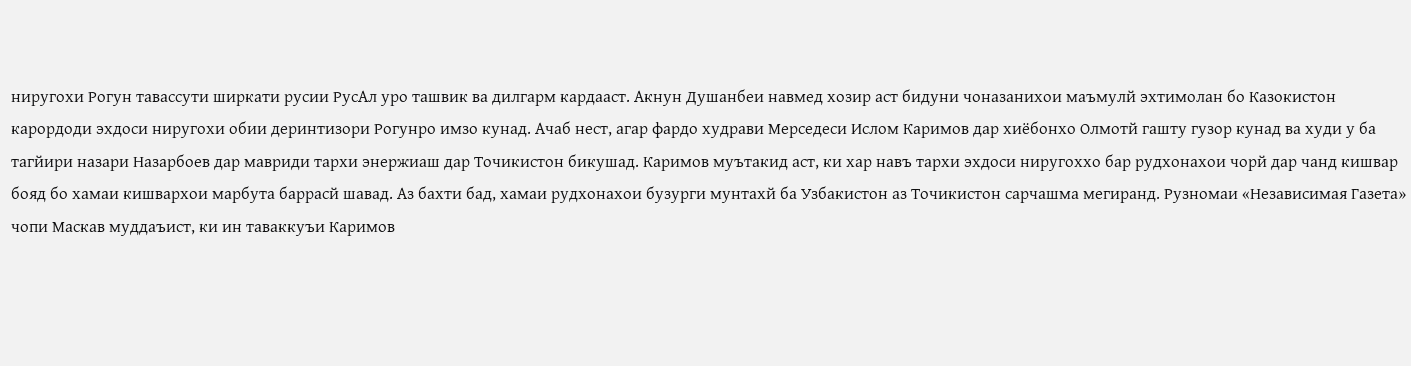ниругохи Рогун тавассути ширкати русии РусАл уро ташвик ва дилгарм кардааст. Акнун Душанбеи навмед хозир аст бидуни чоназанихои маъмулй эхтимолан бо Казокистон карордоди эхдоси ниругохи обии деринтизори Рогунро имзо кунад. Ачаб нест, агар фардо худрави Мерседеси Ислом Каримов дар хиёбонхо Олмотй гашту гузор кунад ва худи у ба тагйири назари Назарбоев дар мавриди тархи энержиаш дар Точикистон бикушад. Каримов муътакид аст, ки хар навъ тархи эхдоси ниругоххо бар рудхонахои чорй дар чанд кишвар бояд бо хамаи кишвархои марбута баррасй шавад. Аз бахти бад, хамаи рудхонахои бузурги мунтахй ба Узбакистон аз Точикистон сарчашма мегиранд. Рузномаи «Независимая Газета» чопи Маскав муддаъист, ки ин таваккуъи Каримов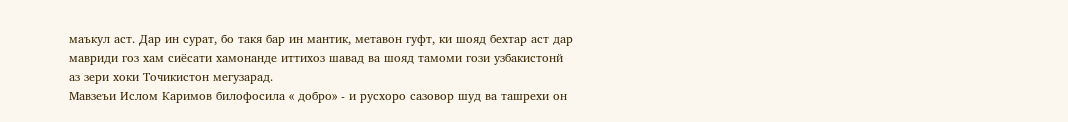маъкул аст. Дар ин сурат, бо такя бар ин мантик, метавон гуфт, ки шояд бехтар аст дар мавриди гоз хам сиёсати хамонанде иттихоз шавад ва шояд тамоми гози узбакистонй аз зери хоки Точикистон мегузарад.
Мавзеъи Ислом Каримов билофосила « добро» - и русхоро сазовор шуд ва ташрехи он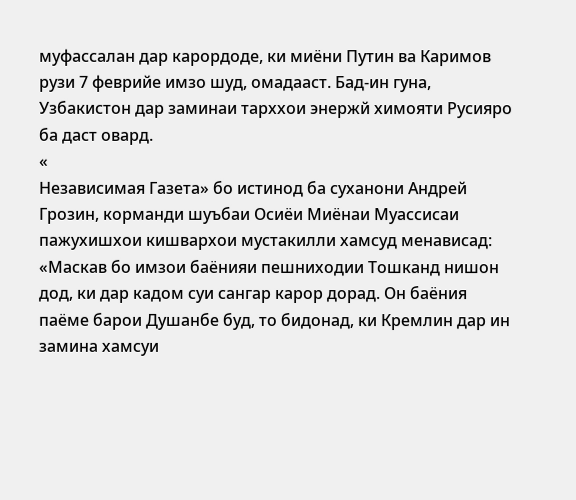муфассалан дар карордоде, ки миёни Путин ва Каримов рузи 7 феврийе имзо шуд, омадааст. Бад-ин гуна, Узбакистон дар заминаи тарххои энержй химояти Русияро ба даст овард.
«
Независимая Газета» бо истинод ба суханони Андрей Грозин, корманди шуъбаи Осиёи Миёнаи Муассисаи пажухишхои кишвархои мустакилли хамсуд менависад: «Маскав бо имзои баёнияи пешниходии Тошканд нишон дод, ки дар кадом суи сангар карор дорад. Он баёния паёме барои Душанбе буд, то бидонад, ки Кремлин дар ин замина хамсуи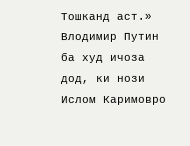Тошканд аст.»
Влодимир Путин ба худ ичоза дод, ки нози Ислом Каримовро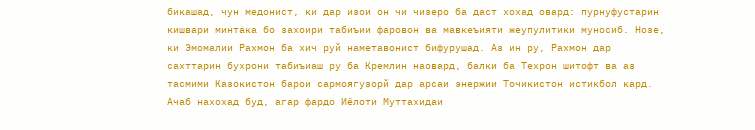бикашад, чун медонист, ки дар изои он чи чизеро ба даст хохад овард: пурнуфустарин кишвари минтака бо захоири табиъии фаровон ва мавкеъияти жеупулитики муносиб. Нозе, ки Эмомалии Рахмон ба хич руй наметавонист бифурушад. Аз ин ру, Рахмон дар сахттарин бухрони табиъиаш ру ба Кремлин наовард, балки ба Техрон шитофт ва аз тасмими Казокистон барои сармоягузорй дар арсаи энержии Точикистон истикбол кард. Ачаб нахохад буд, агар фардо Иёлоти Муттахидаи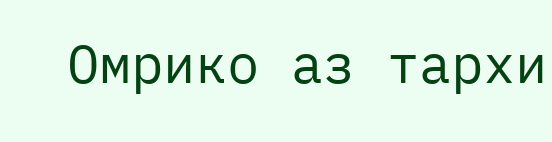Омрико аз тархи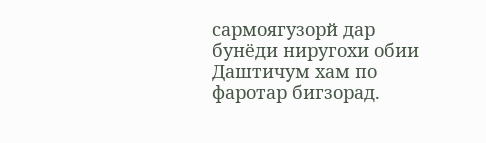сармоягузорй дар бунёди ниругохи обии Даштичум хам по фаротар бигзорад.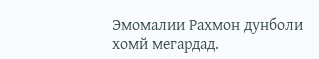Эмомалии Рахмон дунболи хомй мегардад.